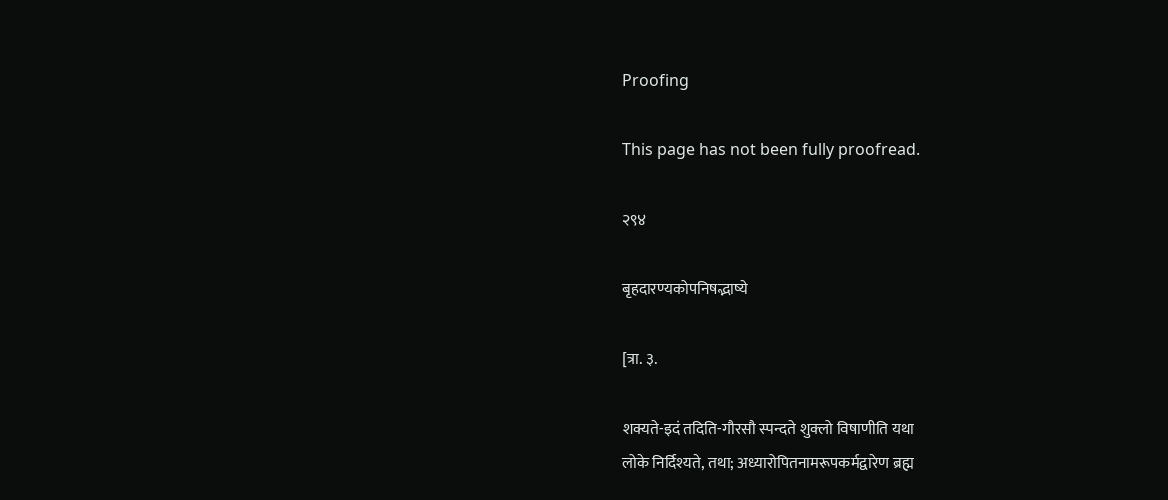Proofing

This page has not been fully proofread.

२९४

बृहदारण्यकोपनिषद्भाष्ये

[त्रा. ३.

शक्यते-इदं तदिति-गौरसौ स्पन्दते शुक्लो विषाणीति यथा
लोके निर्दिश्यते, तथा; अध्यारोपितनामरूपकर्मद्वारेण ब्रह्म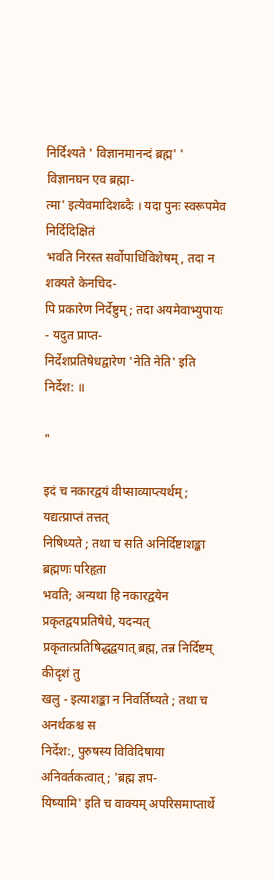निर्दिश्यते ' विज्ञानमानन्दं ब्रह्म' ' विज्ञानघन एव ब्रह्मा-
त्मा' इत्येवमादिशब्दैः । यदा पुनः स्वरूपमेव निर्दिदिक्षितं
भवति निरस्त सर्वोपाधिविशेषम्, तदा न शक्यते केनचिद-
पि प्रकारेण निर्देष्टुम् ; तदा अयमेवाभ्युपायः - यदुत प्राप्त-
निर्देशप्रतिषेधद्वारेण 'नेति नेति' इति निर्देश: ॥

"

इदं च नकारद्वयं वीप्साव्याप्त्यर्थम् ; यद्यत्प्राप्तं तत्तत्
निषिध्यते ; तथा च सति अनिर्दिष्टाशङ्का ब्रह्मणः परिहृता
भवति; अन्यथा हि नकारद्वयेन प्रकृतद्वयप्रतिषेधे, यदन्यत्
प्रकृतात्प्रतिषिद्धद्वयात् ब्रह्म, तन्न निर्दिष्टम् कीदृशं तु
खलु - इत्याशङ्का न निवर्तिष्यते ; तथा च अनर्थकश्च स
निर्देश:, पुरुषस्य विविदिषाया अनिवर्तकत्वात् ; 'ब्रह्म ज्ञप-
यिष्यामि' इति च वाक्यम् अपरिसमाप्तार्थे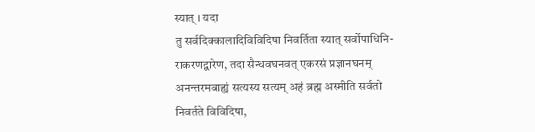स्यात् । यदा
तु सर्वदिक्कालादिविविदिषा निवर्तिता स्यात् सर्वोपाधिनि-
राकरणद्वारेण, तदा सैन्धवघनवत् एकरसं प्रज्ञानघनम्
अनन्तरमबाह्यं सत्यस्य सत्यम् अहं ब्रह्म अस्मीति सर्वतो
निवर्तते विविदिषा,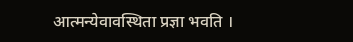आत्मन्येवावस्थिता प्रज्ञा भवति ।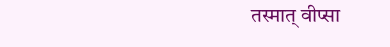तस्मात् वीप्सा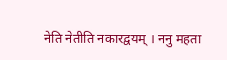नेति नेतीति नकारद्वयम् । ननु महता